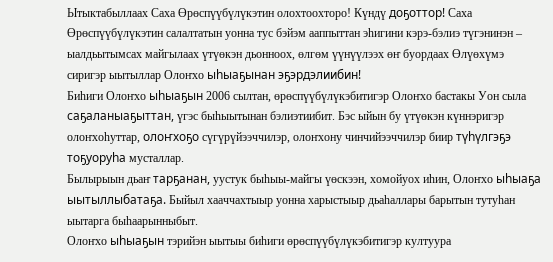Ытыктабыллаах Саха Өрөспүүбүлүкэтин олохтоохторо! Күндү доҕоттор! Саха Өрөспүүбүлүкэтин салалтатын уонна тус бэйэм ааппыттан эһигини кэрэ-бэлиэ түгэнинэн – ыалдьытымсах майгылаах үтүөкэн дьонноох, өлгөм үүнүүлээх өҥ буордаах Өлүөхүмэ сиригэр ыытыллар Олоҥхо ыһыаҕынан эҕэрдэлиибин!
Биһиги Олоҥхо ыһыаҕын 2006 сылтан, өрөспүүбүлүкэбитигэр Олоҥхо бастакы Уон сыла саҕаланыаҕыттан, үгэс быһыытынан бэлиэтиибит. Бэс ыйын бу үтүөкэн күннэригэр олоҥхоһуттар, олоҥхоҕо сүгүрүйээччилэр, олоҥхону чинчийээччилэр биир түһүлгэҕэ тоҕуоруһа мусталлар.
Былырыын дьаҥ тарҕанан, уустук быһыы-майгы үөскээн, хомойуох иһин, Олоҥхо ыһыаҕа ыытыллыбатаҕа. Быйыл хааччахтыыр уонна харыстыыр дьаһаллары барытын тутуһан ыытарга быһаарынныбыт.
Олоҥхо ыһыаҕын тэрийэн ыытыы биһиги өрөспүүбүлүкэбитигэр култуура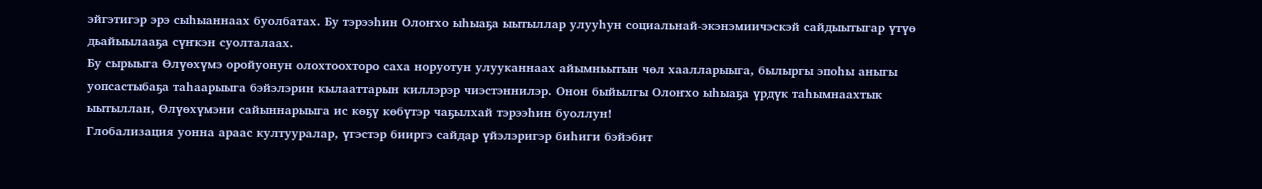эйгэтигэр эрэ сыһыаннаах буолбатах. Бу тэрээһин Олоҥхо ыһыаҕа ыытыллар улууһун социальнай-экэнэмиичэскэй сайдыытыгар үтүө дьайыылааҕа сүҥкэн суолталаах.
Бу сырыыга Өлүөхүмэ оройуонун олохтоохторо саха норуотун улууканнаах айымньытын чөл хаалларыыга, былыргы эпоһы аныгы уопсастыбаҕа таһаарыыга бэйэлэрин кылааттарын киллэрэр чиэстэннилэр. Онон быйылгы Олоҥхо ыһыаҕа үрдүк таһымнаахтык ыытыллан, Өлүөхүмэни сайыннарыыга ис көҕү көбүтэр чаҕылхай тэрээһин буоллун!
Глобализация уонна араас култууралар, үгэстэр бииргэ сайдар үйэлэригэр биһиги бэйэбит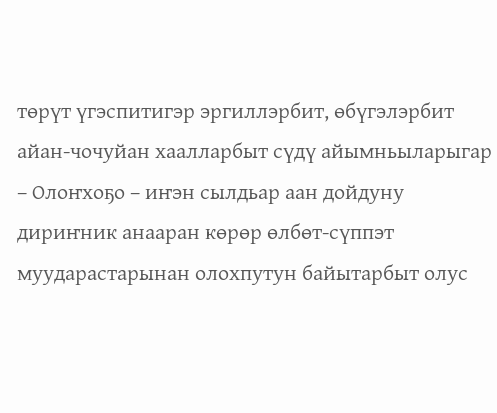төрүт үгэспитигэр эргиллэрбит, өбүгэлэрбит айан-чочуйан хаалларбыт сүдү айымньыларыгар – Олоҥхоҕо – иҥэн сылдьар аан дойдуну дириҥник анааран көрөр өлбөт-сүппэт муударастарынан олохпутун байытарбыт олус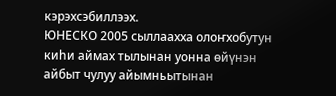кэрэхсэбиллээх.
ЮНЕСКО 2005 сыллаахха олоҥхобутун киһи аймах тылынан уонна өйүнэн айбыт чулуу айымньытынан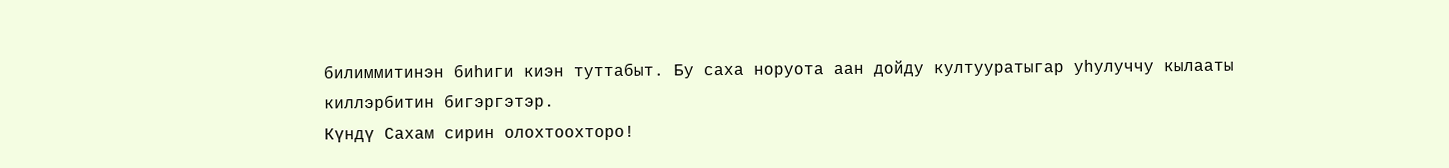билиммитинэн биһиги киэн туттабыт. Бу саха норуота аан дойду култууратыгар уһулуччу кылааты киллэрбитин бигэргэтэр.
Күндү Сахам сирин олохтоохторо!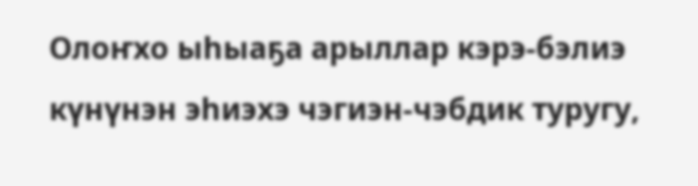Олоҥхо ыһыаҕа арыллар кэрэ-бэлиэ күнүнэн эһиэхэ чэгиэн-чэбдик туругу,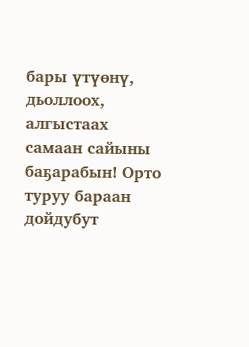бары үтүөнү, дьоллоох, алгыстаах самаан сайыны баҕарабын! Орто туруу бараан дойдубут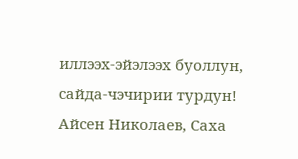иллээх-эйэлээх буоллун, сайда-чэчирии турдун!
Айсен Николаев, Саха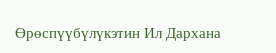Өрөспүүбүлүкэтин Ил Дархана